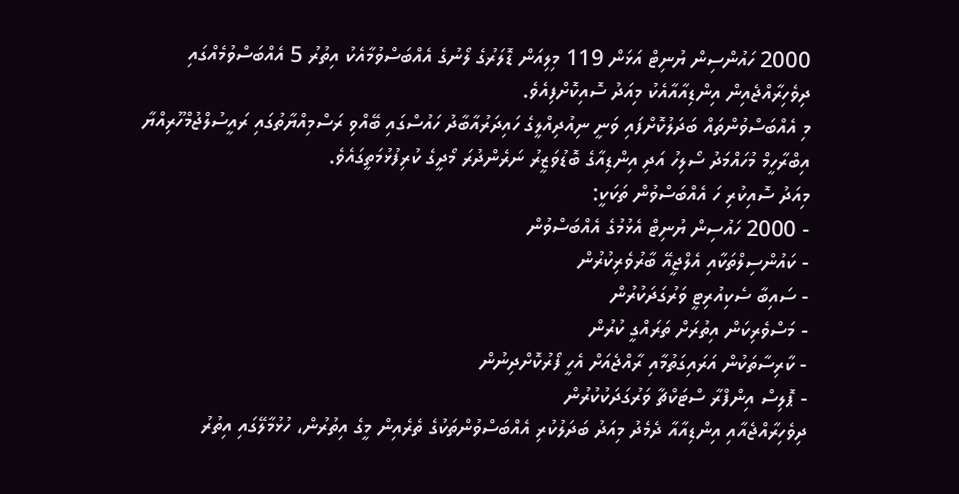2000 ހައުންސިން ޔުނިޓް އަޅަން 119 މިލިއަން ޑޮލަރުގެ ލޯނުގެ އެއްބަސްވުމާއެކު އިތުރު 5 އެއްބަސްވުމެއްގައި ދިވެހިރާއްޖެއިން އިންޑިއާއާއެކު މިއަދު ސޮއިކޮށްފިއެވެ.
މި އެއްބަސްވުންތައް ބަދަލުކޮށްފައި ވަނީ ނިއުދިއްލީގެ ހައިދަރުއާބާދު ހައުސްގައި ބޭއްވި ރަސްމިއްޔާތުގައި ރައީސުލްޖުމްހޫރިއްޔާ އިބްރާހީމް މުހައްމަދު ސޯލިހު އަދި އިންޑިއާގެ ބޮޑުވަޒީރު ނަރެންދުރަ މޯދީގެ ކުރިފުޅުމަތީގައެވެ.
މިއަދު ސޮއިކުރި ހަ އެއްބަސްވުން ތަކަކީ:
- 2000 ހައުސިން ޔުނިޓް އެޅުމުގެ އެއްބަސްވުން
- ކައުންސިލްތަކާއި އެލްޖީއޭ ބާރުވެރިކުރުން
- ސައިބާ ސެކިއުރިޓީ ވަރުގަދަކުރުން
- މަސްވެރިކަން އިތުރަށް ތަރައްގީ ކުރުން
- ކާރިސާތަކުން އަރައިގަތުމާއި ރާއްޖެއަށް އެހީ ފޯރުކޮށްދިނުން
- ޕޮލިސް އިންފްރާ ސްޓަކްޗާ ވަރުގަދަކުކުރުން
ދިވެހިރާއްޖެއާއި އިންޑިއާއާ ދެމެދު މިއަދު ބަދަލުކުރި އެއްބަސްވުންތަކުގެ ތެރެއިން މީގެ އިތުރުން، ހުޅުމާލޭގައި އިތުރު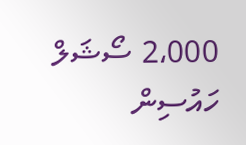2،000 ސޯޝަލް ހައުސިން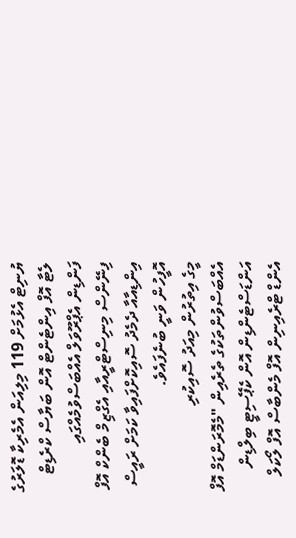ޔުނިޓް އެޅުމަށް 119 މިލިއަން އެމެރިކާ ޑޮލަރުގެ ލެޓާ އޮފް އިންޓެންޓް އޮން ބަޔާސް ކްރެޑިޓް ފަންޑިން އެޕްރޫވަލް އެއްބަސްވުމެއްގައި ފިނޭންސް މިނިސްޓްރީއާއި އެގްޒިމް ބެންކް އޮފް އިންޑިއާއާ ދެމެދު ސޮއިކޮށްފައިވާ ކަމަށް ރައީސް އޮފީހުން ވަނީ ބުނެފައެވެ.
މީގެ އިތުރުން މިއަދު ސޮއިކުރި އެއްބަސްވުންތަކުގެ ތެރެއިން "މެމޮރަންޑަމް އޮފް އަންޑަސްޓެންޑިން އޮން ކެޕޭސިޓީ ބިލްޑިން އެންޑް ޓްރެއިނިން އޮފް މެންބާސް އޮފް ލޯކަލް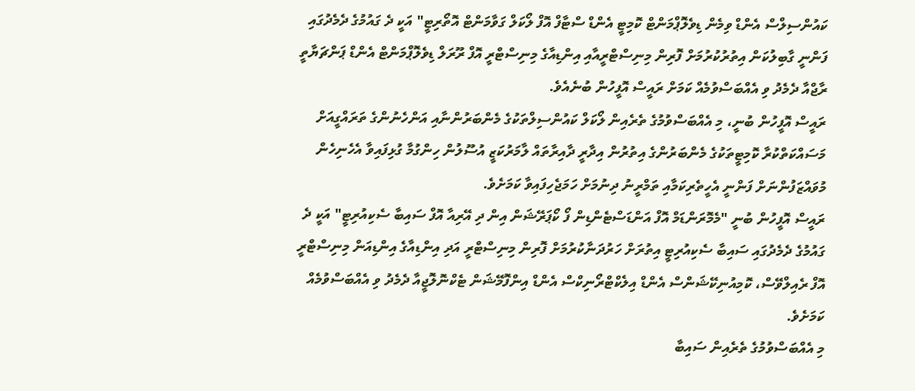ކައުންސިލްސް އެންޑް ވިމެން ޑިވެލޮޕްމަންޓް ކޮމިޓީ އެންޑް ސްޓާފް އޮފް ލޯކަލް ގަވާމަންޓް އޮތޯރިޓީ" އަކީ ދެ ގައުމުގެ ދެމެދުގައި ފަންނީ ގާބިލުކަން އިތުރުކުރުމަށް ފޮރިން މިނިސްޓްރީއާއި އިންޑިއާގެ މިނިސްޓްރީ އޮފް ރޫރަލް ޑިވެލޮޕްމަންޓް އެންޑް ޕަންޗަޔާތީ ރާޖްއާ ދެމެދު ވި އެއްބަސްވުމެއް ކަމަށް ރައީސް އޮފީހުން ބުނެއެވެ.
ރައީސް އޮފީހުން ބުނީ، މި އެއްބަސްވުމުގެ ތެރެއިން ލޯކަލް ކައުންސިލްތަކުގެ މެންބަރުންނާއި އަންހެނުންގެ ތަރައްގީއަށް މަސައްކަތްކުރާ ކޮމިޓީތަކުގެ މެންބަރުންގެ އިތުރުން އިދާރީ ދާއިރާތައް ލާމަރުކަޒީ އުސޫލުން ހިންގުމާ ގުޅިފައިވާ އެހެނިހެން މުވައްޒަފުންނަށް ފަންނީ އެހީތެރިކަމާއި ތަމްރީނު ދިނުމަށް ހަމަޖެހިފައިވާ ކަމަށެވެ.
ރައީސް އޮފީހުން ބުނީ "މެމޮރަންޑަމް އޮފް އަންޑަސްޓެންޑިން ފޯ ކޯޕަރޭޝަން އިން ދި އޭރިއާ އޮފް ސައިބާ ސެކިއުރިޓީ" އަކީ ދެ ގައުމުގެ ދެމެދުގައި ސައިބާ ސެކިއުރިޓީ އިތުރަށް ހަރުދަނާކުރުމަށް ފޮރިން މިނިސްޓްރީ އަދި އިންޑިއާގެ އިންޑިއަން މިނިސްޓްރީ އޮފް ރެއިލްވޭސް، ކޮމިއުނިކޭޝަންސް އެންޑް އިލެކްޓްރޯނިކްސް އެންޑް އިންފޮމޭޝަން ޓެކްނޮލޮޖީއާ ދެމެދު ވި އެއްބަސްވުމެއް ކަމަށެވެ.
މި އެއްބަސްވުމުގެ ތެރެއިން ސައިބާ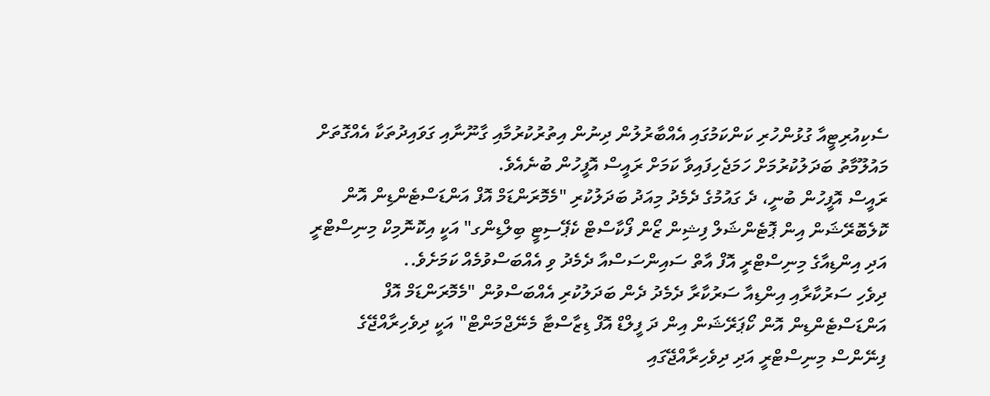ސެކިއުރިޓީއާ ގުޅުންހުރި ކަންކަމުގައި އެއްބާރުލުން ދިނުން އިތުރުކުރުމާއި ގާނޫނާއި ގަވައިދުތަކާ އެއްގޮތަށް މައުލޫމާތު ބަދަލުކުރުމަށް ހަމަޖެހިފައިވާ ކަމަށް ރައީސް އޮފީހުން ބުނެއެވެ.
ރައީސް އޮފީހުން ބުނީ، ދެ ގައުމުގެ ދެމެދު މިއަދު ބަދަލުކުރި "މެމޮރަންޑަމް އޮފް އަންޑަސްޓެންޑިން އޮން ކޮލެބޮރޭޝަން އިން ޕޮޓެންޝަލް ފިޝިން ޒޯން ފޯކާސްޓް ކެޕޭސިޓީ ބިލްޑިންގ" އަކީ އިކޮނޮމިކް މިނިސްޓްރީ އަދި އިންޑިއާގެ މިނިސްޓްރީ އޮފް އާތް ސައިންސަސްއާ ދެމެދު ވި އެއްބަސްވުމެއް ކަމަށެވެ..
ދިވެހި ސަރުކާރާއި އިންޑިއާ ސަރުކާރާ ދެމެދު ދެން ބަދަލުކުރި އެއްބަސްވުން "މެމޮރަންޑަމް އޮފް އަންޑަސްޓެންޑިން އޮން ކޯޕަރޭޝަން އިން ދަ ފީލްޑް އޮފް ޑިޒާސްޓާ މެނޭޖްމަންޓް" އަކީ ދިވެހިރާއްޖޭގެ ފިނޭންސް މިނިސްޓްރީ އަދި ދިވެހިރާއްޖޭގައި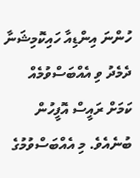ހުންނަ އިންޑިއާ ހައިކޮމިޝަނާ ދެމެދު ވި އެއްބަސްވުމެއް ކަމަށް ރައީސް އޮފީހުން ބުނެއެވެ. މި އެއްބަސްވުމުގެ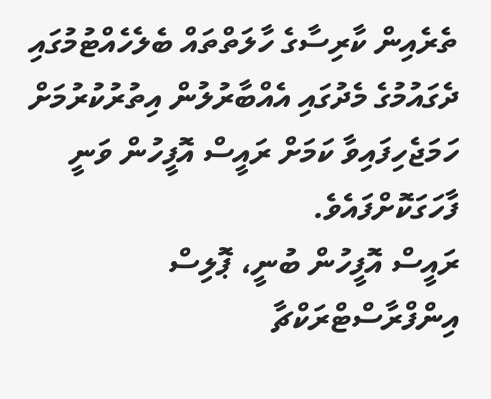ތެރެއިން ކާރިސާގެ ހާލަތްތައް ބެލެހެއްޓުމުގައި ދެގައުމުގެ މެދުގައި އެއްބާރުލުން އިތުރުކުރުމަށް ހަމަޖެހިފައިވާ ކަމަށް ރައީސް އޮފީހުން ވަނީ ފާހަގަކޮށްފައެވެ.
ރައީސް އޮފީހުން ބުނީ، ޕޮލިސް އިންފްރާސްޓްރަކްޗާ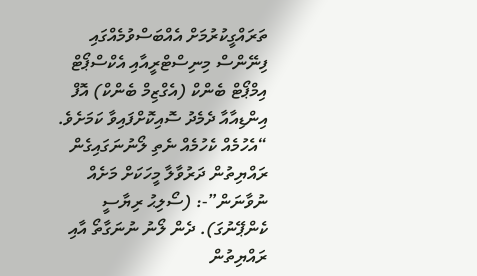ތަރައްގީކުރުމަށް އެއްބަސްވުމެއްގައި ފިނޭންސް މިނިސްޓްރީއާއި އެކްސްޕޯޓް އިމްޕޯޓް ބެންކް (އެގްޒިމް ބެންކް) އޮފް އިންޑިއާއާ ދެމެދު ސޮއިކޮށްފައިވާ ކަމަށެވެ.
“އެހުމެއް ކެހުމެއް ނެތި ލޯނުނަގައިގެން ރައްޔިތުން ދަރުވާލާ މީހަކަށް މަށެއް ނުވާނަން”-: (ސޯލިޙު ރިޔާސީ ކެންޕޭނުގަ). ދެން ލޯނު ނުނަގާތޯ އާއި ރައްޔިތުން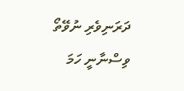ދަރަނިވެރި ނުވޭތޯ ވިސްނާނީ ހަމަ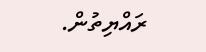ރައްޔިތުން.